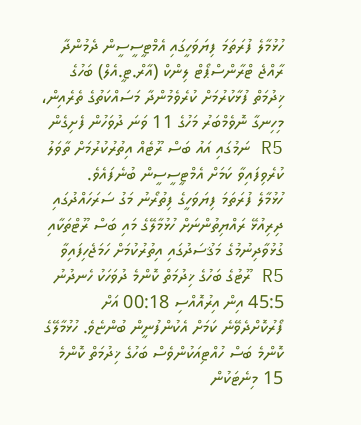ހުޅުމާލެ ފުރަތަމަ ފިޔަވަހީގައި އެމްޓީސީސީން ދެމުންދާ ރާއްޖެ ޓްރާންސްޕޯޓް ލިންކް (އާރް.ޓީ.އެލް) ބަހުގެ ޚިދުމަތް ފުޅާކުރުމަށް ކުރެވެމުންދާ މަސައްކަތުގެ ތެރެއިން، މިހިނގާ ނޮވެމްބަރު މަހުގެ 11 ވަނަ ދުވަހުން ފެށިގެން R5 ނަމުގައި އައު ބަސް ރޫޓެއް އިތުރުކުރުމަށް ތާވަލު ކުރެވިފައިވާ ކަމަށް އެމްޓީސީސީން ބުނެފައެވެ.
ހުޅުމާލެ ފުރަތަމަ ފިޔަވަހީގެ ފިތުރޯނު މަގު ސަރަހައްދުގައި ދިރިއުޅޭ ރައްޔިތުންނަށް ހުޅުމާލޭގެ މައި ބަސް ރޫޓްތަކާއި ގުޅުވާދިނުމުގެ މަޤުސަދުގައި އިތުރުކުމަށް ހަމަޖެހިފައިވާ R5 ރޫޓުގެ ބަހުގެ ޚިދުމަތް ކޮންމެ ދުވަހަކު ހެނދުނު 45:5 އިން އިރުއޮއްސި 00:18 އަށް ފޯރުކޮށްދެވޭނެ ކަމަށް އެކުންފުނީން ބުންޏެވެ. ހުޅުމާލޭގެ ކޮންމެ ބަސް ހުއްޓިއަކުންވެސް ބަހުގެ ޚިދުމަތް ކޮންމެ 15 މިނެޓަކުން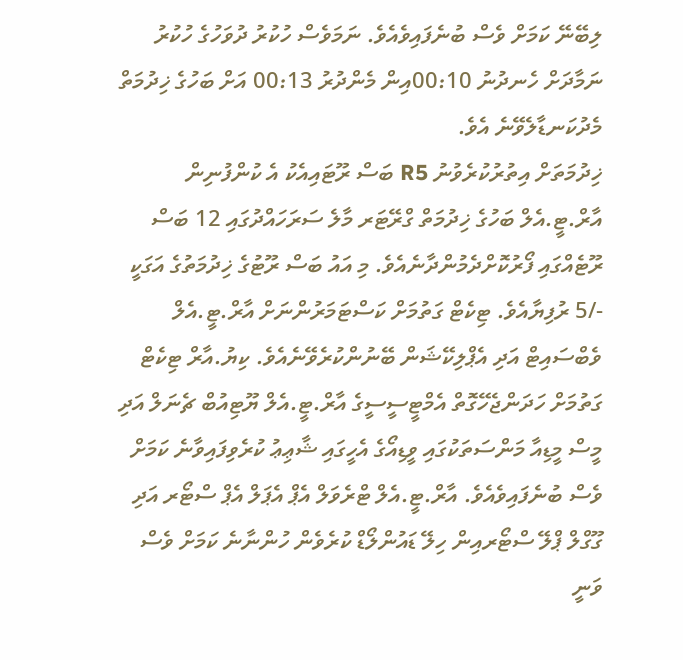ލިބޭނޭ ކަމަށް ވެސް ބުނެފައިވެއެވެ. ނަމަވެސް ހުކުރު ދުވަހުގެ ހުކުރު ނަމާދަށް ހެނދުނު 00:10އިން މެންދުރު 00:13 އަށް ބަހުގެ ޚިދުމަތް މެދުކަނޑާލެވޭނެ އެވެ.
ޚިދުމަތަށް އިތުރުކުރެވުނު R5 ބަސް ރޫޓައިއެކު އެ ކުންފުނިން އާރް.ޓީ.އެލް ބަހުގެ ޚިދުމަތް ގްރޭޓަރ މާލެ ސަރަހައްދުގައި 12 ބަސް ރޫޓެއްގައި ފޯރުކޮށްދެމުންދާނެއެވެ. މި އައު ބަސް ރޫޓުގެ ޚިދުމަތުގެ އަގަކީ -/5 ރުފިޔާއެވެ. ޓިކެޓް ގަތުމަށް ކަސްޓަމަރުންނަށް އާރް.ޓީ.އެލް ވެބްސައިޓް އަދި އެޕްލިކޭޝަން ބޭނުންކުރެވޭނެއެވެ. ކިޔު.އާރް ޓިކެޓް ގަތުމަށް ހަދަންޖެހޭގޮތް އެމްޓީސީސީގެ އާރް.ޓީ.އެލް ޔޫޓިއުބް ޗެނަލް އަދި މީސް މީޑިއާ މަންސަތަކުގައި ވީޑިއޯގެ އެހީގައި ޝާޢިޢު ކުރެވިފައިވާނެ ކަމަށް ވެސް ބުނެފައިވެއެވެ. އާރް.ޓީ.އެލް ޓްރެވަލް އެޕް އެޕަލް އެޕް ސްޓޯރ އަދި ގޫގްލް ޕްލޭ ސްޓޯރއިން ހިލޭ ޑައުންލޯޑް ކުރެވެން ހުންނާނެ ކަމަށް ވެސް ވަނީ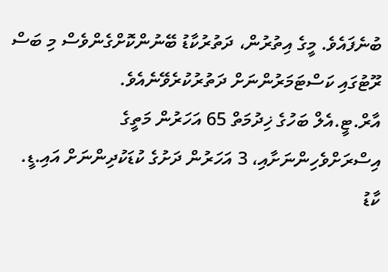ބުނެފައެވެ. މީގެ އިތުރުން، ދަތުރުކާޑު ބޭނުންކޮށްގެންވެސް މި ބަސް ރޫޓުގައި ކަސްޓަމަރުންނަށް ދަތުރުކުރެވޭނެއެވެ.
އާރް.ޓީ.އެލް ބަހުގެ ޚިދުމަތް 65 އަހަރުން މަތީގެ އިސްރަށްވެހިންނަށާއި، 3 އަހަރުން ދަށުގެ ކުޑަކުދިންނަށް އައި.ޑީ. ކާޑު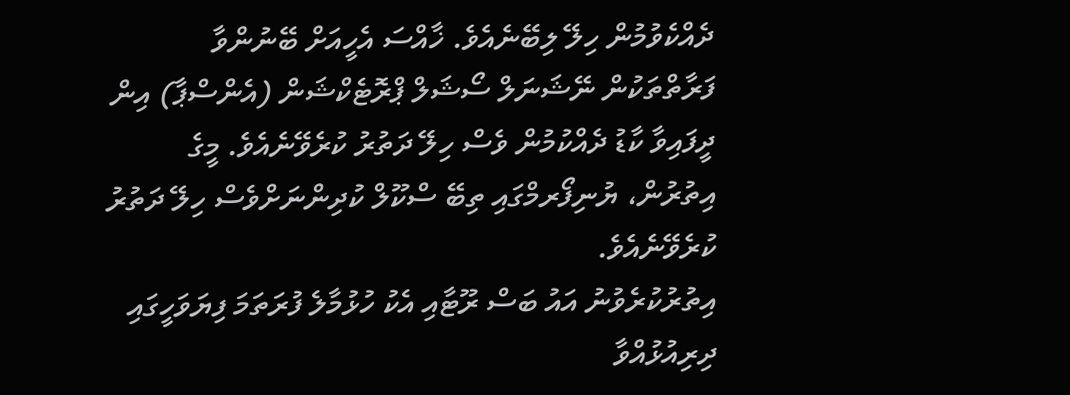ދެއްކެވުމުން ހިލޭ ލިބޭނެއެވެ. ޚާއްސަ އެހީއަށް ބޭނުންވާ ފަރާތްތަކުން ނޭޝަނަލް ސޯޝަލް ޕްރޮޓެކްޝަން (އެންސްޕާ) އިން ދީފައިވާ ކާޑު ދެއްކުމުން ވެސް ހިލޭ ދަތުރު ކުރެވޭނެއެވެ. މީގެ އިތުރުން، ޔުނިފޯރމްގައި ތިބޭ ސްކޫލް ކުދިންނަށްވެސް ހިލޭ ދަތުރު ކުރެވޭނެއެވެ.
އިތުރުކުރެވުނު އައު ބަސް ރޫޓާއި އެކު ހުޅުމާލެ ފުރަތަމަ ފިޔަވަހީގައި ދިރިއުޅުއްވާ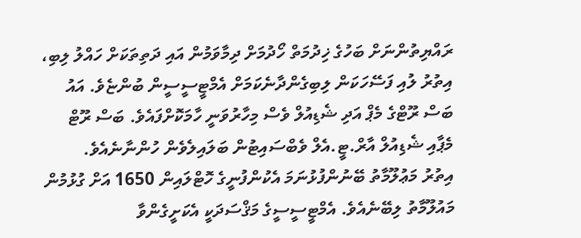ރައްޔިތުންނަށް ބަހުގެ ޚިދުމަތް ހޯދުމަށް ދިމާވަމުން އައި ދަތިތަކަށް ހައްލު ލިބި، އިތުރު ލުއި ފަސޭހަކަން ލިބިގެންދާނެކަމަށް އެމްޓީސީސީން ބުންޏެވެ. އައު ބަސް ރޫޓްގެ މެޕް އަދި ޝެޑިއުލް ވެސް މިހާރުވަނީ ހާމަކޮށްފައެވެ. ބަސް ރޫޓް މެޕާއި ޝެޑިއުލް އާރް.ޓީ.އެލް ވެބްސައިޓުން ބަލައިލެވެން ހުންނާނެއެވެ.
އިތުރު މަޢުލޫމާތު ބޭނުންފުޅުނަމަ އެކުންފުނީގެ ހޮޓްލައިން 1650 އަށް ގުޅުމުން މައުލޫމާތު ލިބޭނެއެވެ. އެމްޓީސީސީގެ މަޤްސަދަކީ އެކަށީގެންވާ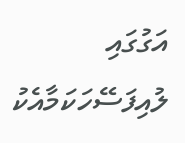އަގުގައި ލުއިފަސޭހަކަމާއެކު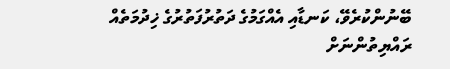ބޭނުންކުރެވޭ، ކަނޑާއި އެއްގަމުގެ ދަތުރުފަތުރުގެ ޚިދުމަތެއް ރައްޔިތުންނަށް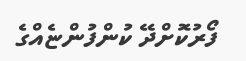ފޯރުކޮށްދޭ ކުންފުންޏެއްގެ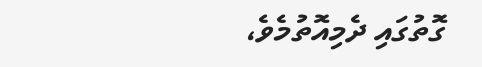ގޮތުގައި ދެމިއޮތުމެވެ،